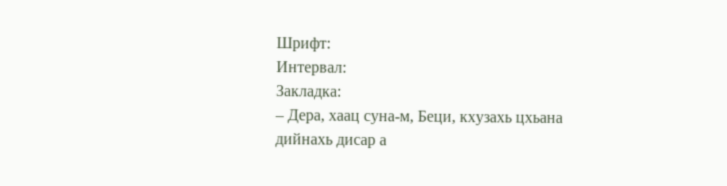Шрифт:
Интервал:
Закладка:
– Дера, хаац суна-м, Беци, кхузахь цхьана дийнахь дисар а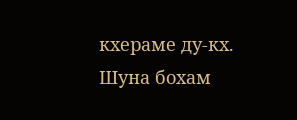кхераме ду-кх. Шуна бохам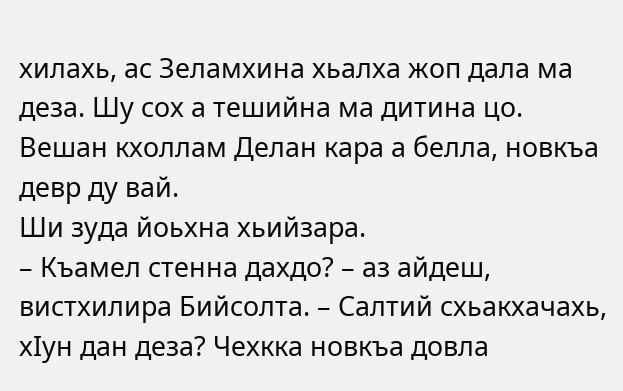хилахь, ас Зеламхина хьалха жоп дала ма деза. Шу сох а тешийна ма дитина цо. Вешан кхоллам Делан кара а белла, новкъа девр ду вай.
Ши зуда йоьхна хьийзара.
– Къамел стенна дахдо? – аз айдеш, вистхилира Бийсолта. – Салтий схьакхачахь, хIун дан деза? Чехкка новкъа довла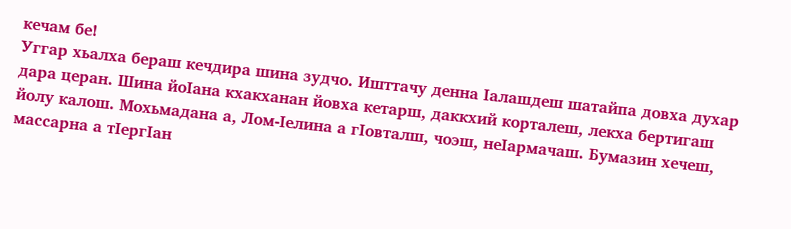кечам бе!
Уггар хьалха бераш кечдира шина зудчо. Ишттачу денна Iалашдеш шатайпа довха духар дара церан. Шина йоIана кхакханан йовха кетарш, даккхий корталеш, лекха бертигаш йолу калош. Мохьмадана а, Лом-Iелина а гIовталш, чоэш, неIармачаш. Бумазин хечеш, массарна а тIергIан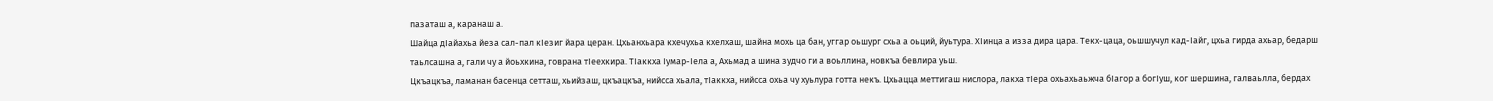пазаташ а, каранаш а.
Шайца дIайахьа йеза сал-пал кIезиг йара церан. Цхьанхьара кхечухьа кхелхаш, шайна мохь ца бан, уггар оьшург схьа а оьций, йуьтура. ХIинца а изза дира цара. Текх-цаца, оьшшучул кад-Iайг, цхьа гирда ахьар, бедарш таьлсашна а, гали чу а йоьхкина, говрана тIеехкира. ТIаккха Iумар-Iела а, Ахьмад а шина зудчо ги а воьллина, новкъа бевлира уьш.
Цкъацкъа, ламанан басенца сетташ, хьийзаш, цкъацкъа, нийсса хьала, тIаккха, нийсса охьа чу хуьлура готта некъ. Цхьацца меттигаш нислора, лакха тIера охьахьаьжча бIагор а богIуш, ког шершина, галваьлла, бердах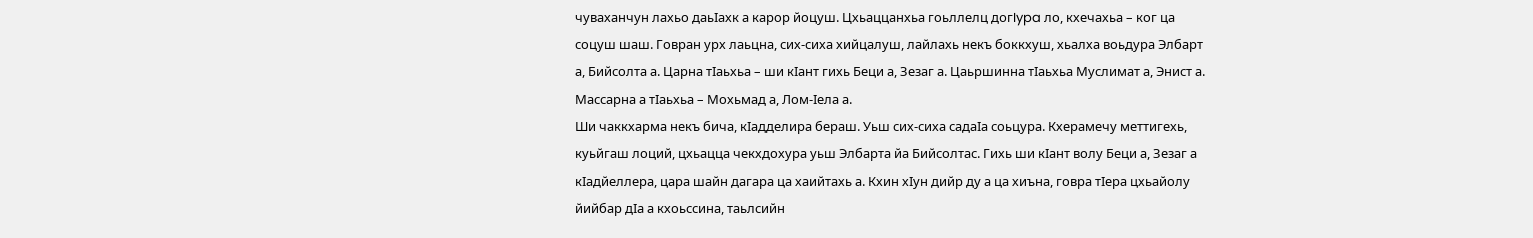чуваханчун лахьо даьIахк а карор йоцуш. Цхьаццанхьа гоьллелц дoгIypa ло, кхечахьа – ког ца соцуш шаш. Говран урх лаьцна, сих-сиха хийцалуш, лайлахь некъ боккхуш, хьалха воьдура Элбарт а, Бийсолта а. Царна тIаьхьа – ши кIант гихь Беци а, Зезаг а. Цаьршинна тIаьхьа Муслимат а, Энист а. Массарна а тIаьхьа – Мохьмад а, Лом-Iела а.
Ши чаккхарма некъ бича, кIадделира бераш. Уьш сих-сиха садаIа соьцура. Кхерамечу меттигехь, куьйгаш лоций, цхьацца чекхдохура уьш Элбарта йа Бийсолтас. Гихь ши кIант волу Беци а, Зезаг а кIадйеллера, цара шайн дагара ца хаийтахь а. Кхин хIун дийр ду а ца хиъна, говра тIера цхьайолу йийбар дIa а кхоьссина, таьлсийн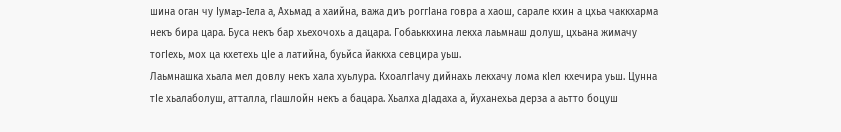шина оган чу Iyмap-Iела а, Ахьмад а хаийна, важа диъ роггIана говра а хаош, сарале кхин а цхьа чаккхарма некъ бира цара. Буса некъ бар хьехочохь а дацара. Гобаьккхина лекха лаьмнаш долуш, цхьана жимачу тогIехь, мох ца кхетехь цIе а латийна, буьйса йаккха севцира уьш.
Лаьмнашка хьала мел довлу некъ хала хуьлура. КхоалгIачу дийнахь лекхачу лома кIел кхечира уьш. Цунна тIе хьалаболуш, атталла, гIашлойн некъ а бацара. Хьалха дIадаха а, йуханехьа дерза а аьтто боцуш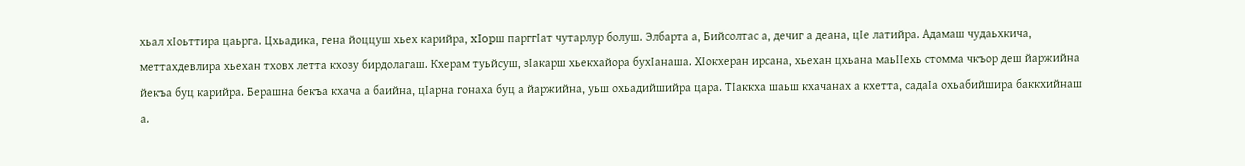хьал хIоьттира цаьрга. Цхьадика, гена йоццуш хьех карийра, xIopш парггIат чутарлур болуш. Элбарта а, Бийсолтас а, дечиг а деана, цIe латийра. Адамаш чудаьхкича, меттахдевлира хьехан тховх летта кхозу бирдолагаш. Кхерам туьйсуш, зIакарш хьекхайора бухIанаша. ХIокхеран ирсана, хьехан цхьана маьIIехь стомма чкъор деш йаржийна йекъа буц карийра. Берашна бекъа кхача а баийна, цIарна гонаха буц а йаржийна, уьш охьадийшийра цара. ТIаккха шаьш кхачанах а кхетта, садаIа охьабийшира баккхийнаш а.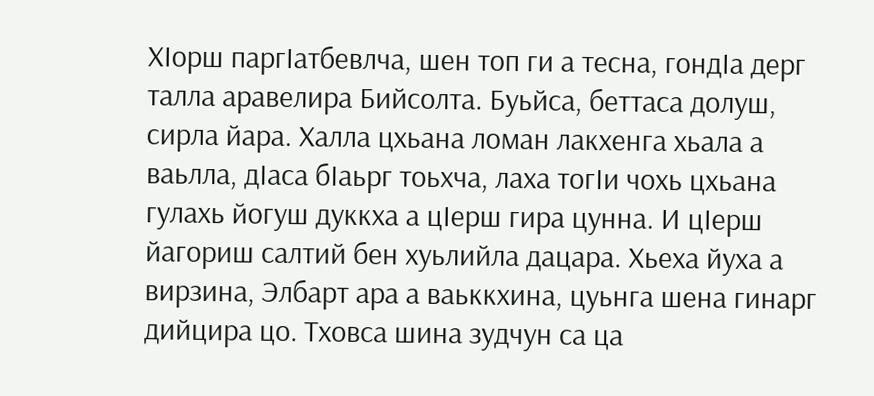ХIорш паргIатбевлча, шен топ ги а тесна, гондIа дерг талла аравелира Бийсолта. Буьйса, беттаса долуш, сирла йара. Халла цхьана ломан лакхенга хьала а ваьлла, дIаса бIаьрг тоьхча, лаха тогIи чохь цхьана гулахь йогуш дуккха а цIерш гира цунна. И цIерш йагориш салтий бен хуьлийла дацара. Хьеха йуха а вирзина, Элбарт ара а ваьккхина, цуьнга шена гинарг дийцира цо. Тховса шина зудчун са ца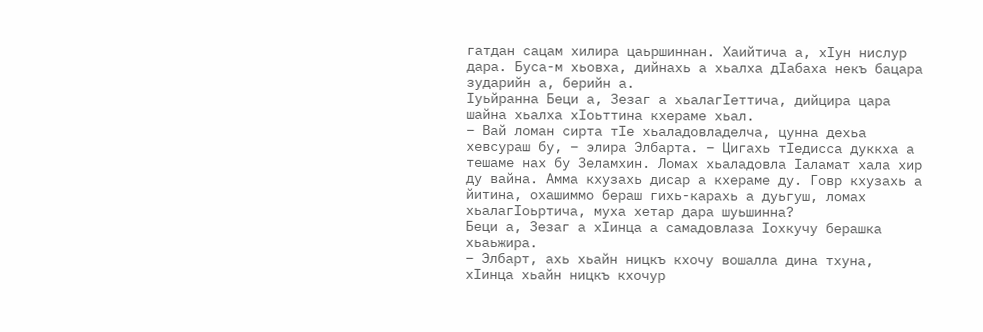гатдан сацам хилира цаьршиннан. Хаийтича а, хIун нислур дара. Буса-м хьовха, дийнахь а хьалха дIабаха некъ бацара зударийн а, берийн а.
Iуьйранна Беци а, Зезаг а хьалагIеттича, дийцира цара шайна хьалха хIоьттина кхераме хьал.
– Вай ломан сирта тIе хьаладовладелча, цунна дехьа хевсураш бу, – элира Элбарта. – Цигахь тIедисса дуккха а тешаме нах бу Зеламхин. Ломах хьаладовла Iаламат хала хир ду вайна. Амма кхузахь дисар а кхераме ду. Говр кхузахь а йитина, охашиммо бераш гихь-карахь а дуьгуш, ломах хьалагIоьртича, муха хетар дара шуьшинна?
Беци а, Зезаг а хIинца а самадовлаза Iохкучу берашка хьаьжира.
– Элбарт, ахь хьайн ницкъ кхочу вошалла дина тхуна, хIинца хьайн ницкъ кхочур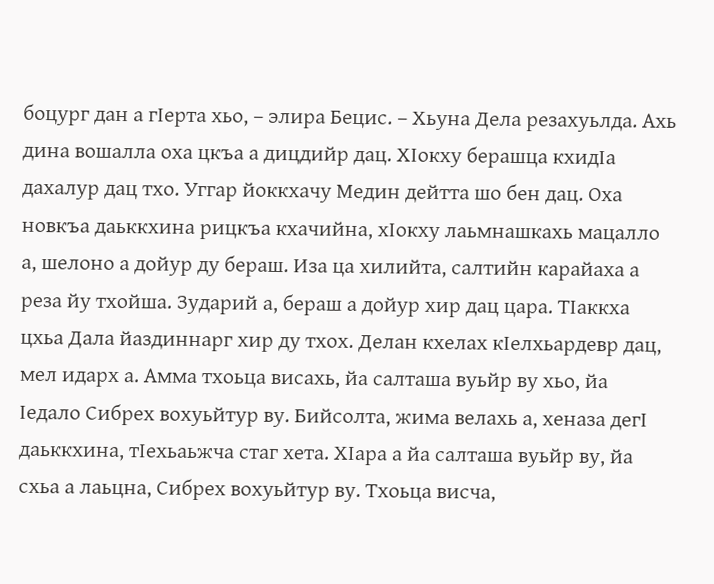боцург дан а гIерта хьо, – элира Бецис. – Хьуна Дела резахуьлда. Ахь дина вошалла оха цкъа а дицдийр дац. ХIокху берашца кхидIа дахалур дац тхо. Уггар йоккхачу Медин дейтта шо бен дац. Оха новкъа даьккхина рицкъа кхачийна, хIокху лаьмнашкахь мацалло а, шелоно а дойур ду бераш. Иза ца хилийта, салтийн карайаха а реза йу тхойша. Зударий а, бераш а дойур хир дац цара. ТIаккха цхьа Дала йаздиннарг хир ду тхох. Делан кхелах кIелхьардевр дац, мел идарх а. Амма тхоьца висахь, йа салташа вуьйр ву хьо, йа Iедало Сибрех вохуьйтур ву. Бийсолта, жима велахь а, хеназа дегI даьккхина, тIехьаьжча стаг хета. ХIара а йа салташа вуьйр ву, йа схьа а лаьцна, Сибрех вохуьйтур ву. Тхоьца висча,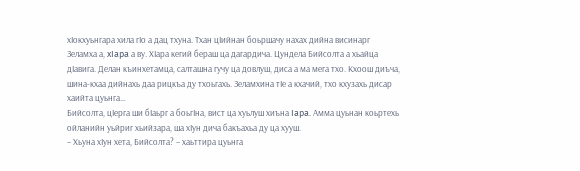хIокхуьнгара хила гIo а дац тхуна. Тхан цIийнан боьршачу нахах дийна висинарг Зеламха а, xIapa а ву. ХIара кегий бераш ца дагардича. Цундела Бийсолта а хьайца дIавига. Делан къинхетамца, салташна гучу ца довлуш, диса а ма мега тхо. Кхоош диъча, шина-кхаа дийнахь даа рицкъа ду тхоьгахь. Зеламхина тIе а кхачий, тхо кхузахь дисар хаийта цуьнга…
Бийсолта, цIeргa ши бIаьрг а боьгIна, вист ца хуьлуш хиъна Iapa. Амма цуьнан коьртехь ойланийн уьйриг хьийзара, ша хIун дича бакъахьа ду ца хууш.
– Хьуна хIун хета, Бийсолта? – хаьттира цуьнга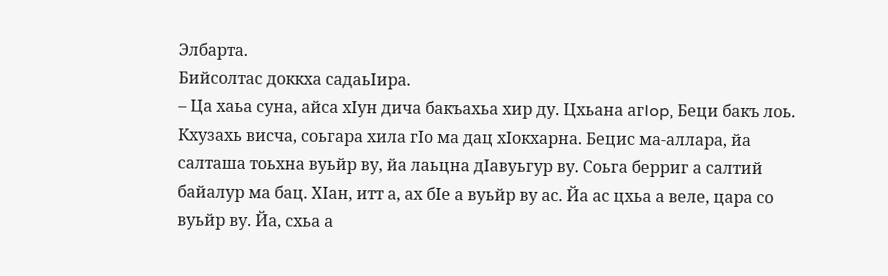Элбарта.
Бийсолтас доккха садаьIира.
– Ца хаьа суна, айса хIун дича бакъахьа хир ду. Цхьана aгIop, Беци бакъ лоь. Кхузахь висча, соьгара хила гIo ма дац хIокхарна. Бецис ма-аллара, йа салташа тоьхна вуьйр ву, йа лаьцна дIавуьгур ву. Соьга берриг а салтий байалур ма бац. ХIан, итт а, ах бIе а вуьйр ву ас. Йа ас цхьа а веле, цара со вуьйр ву. Йа, схьа а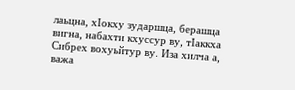лаьцна, хIокху зударшца, берашца вигна, набахти кхуссур ву, тIаккха Сибрех вохуьйтур ву. Иза хилча а, важа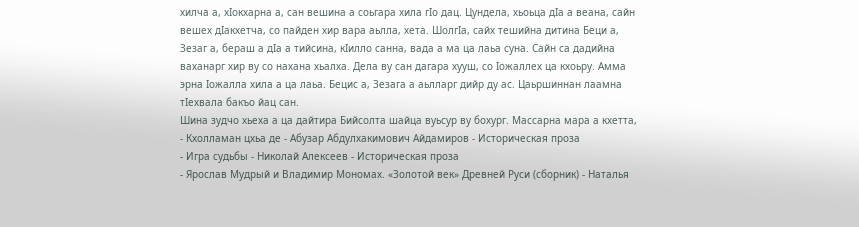хилча а, xIoкхарна а, сан вешина а соьгара хила гIo дац. Цундела, хьоьца дIа а веана, сайн вешех дIакхетча, со пайден хир вара аьлла, хета. ШолгIа, сайх тешийна дитина Беци а, Зезаг а, бераш а дIа а тийсина, кIилло санна, вада а ма ца лаьа суна. Сайн са дадийна ваханарг хир ву со нахана хьалха. Дела ву сан дагара хууш, со Iожаллех ца кхоьру. Амма эрна Iожалла хила а ца лаьа. Бецис а, Зезага а аьлларг дийр ду ас. Цаьршиннан лаамна тIехвала бакъо йац сан.
Шина зудчо хьеха а ца дайтира Бийсолта шайца вуьсур ву бохург. Массарна мара а кхетта,
- Кхолламан цхьа де - Абузар Абдулхакимович Айдамиров - Историческая проза
- Игра судьбы - Николай Алексеев - Историческая проза
- Ярослав Мудрый и Владимир Мономах. «Золотой век» Древней Руси (сборник) - Наталья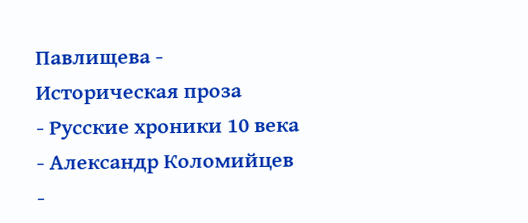Павлищева - Историческая проза
- Русские хроники 10 века - Александр Коломийцев -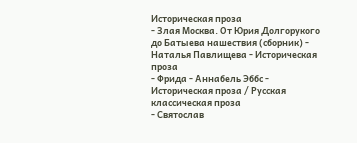Историческая проза
- Злая Москва. От Юрия Долгорукого до Батыева нашествия (сборник) - Наталья Павлищева - Историческая проза
- Фрида - Аннабель Эббс - Историческая проза / Русская классическая проза
- Святослав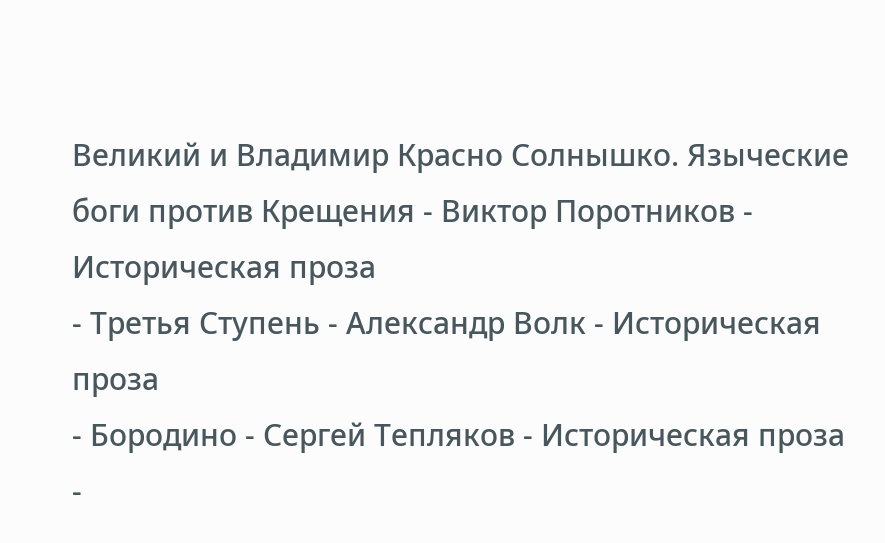Великий и Владимир Красно Солнышко. Языческие боги против Крещения - Виктор Поротников - Историческая проза
- Третья Ступень - Александр Волк - Историческая проза
- Бородино - Сергей Тепляков - Историческая проза
-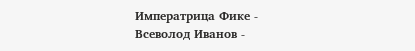Императрица Фике - Всеволод Иванов -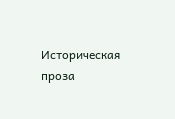Историческая проза